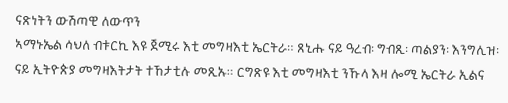ናጽነትን ውሽጣዊ ለውጥን
ኣማኑኤል ሳህለ ብቱርኪ እዩ ጀሚሩ እቲ መግዛእቲ ኤርትራ። ጸኒሑ ናይ ዓረብ፡ ግብጺ፡ ጣልያን፡ እንግሊዝ፡ ናይ ኢትዮጵያ መግዛእትታት ተኸታቲሉ መጺኡ። ርግጽዩ እቲ መግዛእቲ ንኹላ እዛ ሎሚ ኤርትራ ኢልና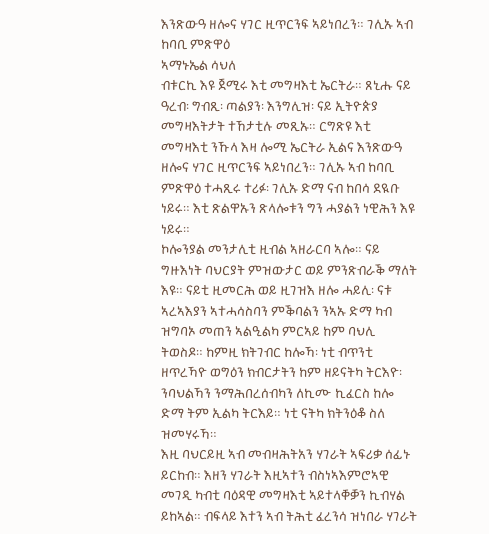እንጽውዓ ዘሎና ሃገር ዚጥርንፍ ኣይነበረን። ገሊኡ ኣብ ከባቢ ምጽዋዕ
ኣማኑኤል ሳህለ
ብቱርኪ እዩ ጀሚሩ እቲ መግዛእቲ ኤርትራ። ጸኒሑ ናይ ዓረብ፡ ግብጺ፡ ጣልያን፡ እንግሊዝ፡ ናይ ኢትዮጵያ መግዛእትታት ተኸታቲሉ መጺኡ። ርግጽዩ እቲ መግዛእቲ ንኹላ እዛ ሎሚ ኤርትራ ኢልና እንጽውዓ ዘሎና ሃገር ዚጥርንፍ ኣይነበረን። ገሊኡ ኣብ ከባቢ ምጽዋዕ ተሓጺሩ ተሪፉ፡ ገሊኡ ድማ ናብ ከበሳ ደዪቡ ነይሩ። እቲ ጽልዋኡን ጽላሎቱን ግን ሓያልን ነዊሕን እዩ ነይሩ።
ኮሎንያል መንታሊቲ ዚብል ኣዘራርባ ኣሎ። ናይ ግዙእነት ባህርያት ምዝውታር ወይ ምንጽብራቕ ማለት እዩ። ናይቲ ዚመርሕ ወይ ዚገዝእ ዘሎ ሓይሊ፡ ናቱ ኣረኣእያን ኣተሓሳስባን ምቕባልን ንኣኡ ድማ ካብ ዝግባኦ መጠን ኣልዒልካ ምርኣይ ከም ባህሊ ትወስዶ። ከምዚ ክትገብር ከሎኻ፡ ነቲ ብጥንቲ ዘጥረኻዮ ወግዕን ክብርታትን ከም ዘይናትካ ትርእዮ፡ ንባህልኻን ንማሕበረሰብካን ለኪሙ ኪፈርስ ከሎ ድማ ትም ኢልካ ትርእይ። ነቲ ናትካ ክትንዕቆ ስለ ዝመሃሩኻ።
እዚ ባህርይዚ ኣብ መብዛሕትአን ሃገራት ኣፍሪቃ ሰፊኑ ይርከብ። እዘን ሃገራት እዚኣተን ብስነኣእምሮኣዊ መገዲ ካብቲ ባዕዳዊ መግዛእቲ ኣይተላቐቓን ኪብሃል ይከኣል። ብፍላይ እተን ኣብ ትሕቲ ፈረንሳ ዝነበራ ሃገራት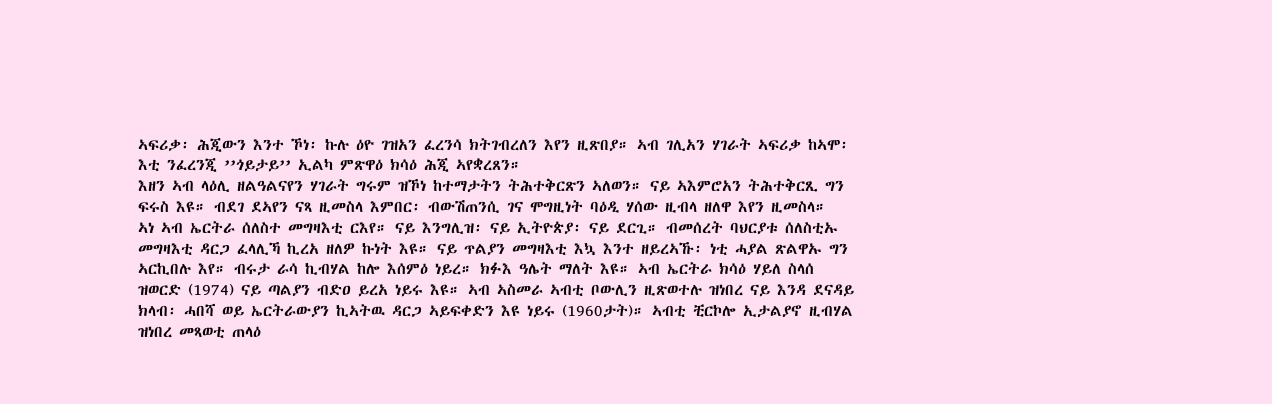ኣፍሪቃ፡ ሕጂውን እንተ ኾነ፡ ኩሉ ዕዮ ገዝአን ፈረንሳ ክትገብረለን እየን ዚጽበያ። ኣብ ገሊአን ሃገራት ኣፍሪቃ ከኣሞ፡ እቲ ንፈረንጂ ’’ጎይታይ’’ ኢልካ ምጽዋዕ ክሳዕ ሕጂ ኣየቋረጸን።
እዘን ኣብ ላዕሊ ዘልዓልናየን ሃገራት ግሩም ዝኾነ ከተማታትን ትሕተቅርጽን ኣለወን። ናይ ኣእምሮአን ትሕተቅርጺ ግን ፍሩስ እዩ። ብደገ ደኣየን ናጻ ዚመስላ እምበር፡ ብውሽጠንሲ ገና ሞግዚነት ባዕዲ ሃሰው ዚብላ ዘለዋ እየን ዚመስላ።
ኣነ ኣብ ኤርትራ ሰለስተ መግዛእቲ ርእየ። ናይ እንግሊዝ፡ ናይ ኢትዮጵያ፡ ናይ ደርጊ። ብመሰረት ባህርያቱ ሰለስቲኡ መግዛእቲ ዳርጋ ፈላሊኻ ኪረአ ዘለዎ ኩነት እዩ። ናይ ጥልያን መግዛእቲ እኳ እንተ ዘይረኣኹ፡ ነቲ ሓያል ጽልዋኡ ግን ኣርኪበሉ እየ። ብሩታ ራሳ ኪብሃል ከሎ እሰምዕ ነይረ። ክፉእ ዓሌት ማለት እዩ። ኣብ ኤርትራ ክሳዕ ሃይለ ስላሰ ዝወርድ (1974) ናይ ጣልያን ብድዐ ይረአ ነይሩ እዩ። ኣብ ኣስመራ ኣብቲ ቦውሊን ዚጽወተሉ ዝነበረ ናይ እንዳ ደናዳይ ክላብ፡ ሓበሻ ወይ ኤርትራውያን ኪኣትዉ ዳርጋ ኣይፍቀድን እዩ ነይሩ (1960ታት)። ኣብቲ ቺርኮሎ ኢታልያኖ ዚብሃል ዝነበረ መጻወቲ ጠላዕ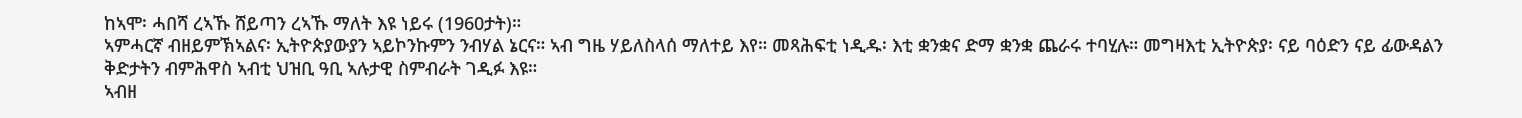ከኣሞ፡ ሓበሻ ረኣኹ ሸይጣን ረኣኹ ማለት እዩ ነይሩ (1960ታት)።
ኣምሓርኛ ብዘይምኽኣልና፡ ኢትዮጵያውያን ኣይኮንኩምን ንብሃል ኔርና። ኣብ ግዜ ሃይለስላሰ ማለተይ እየ። መጻሕፍቲ ነዲዱ፡ እቲ ቋንቋና ድማ ቋንቋ ጨራሩ ተባሂሉ። መግዛእቲ ኢትዮጵያ፡ ናይ ባዕድን ናይ ፊውዳልን ቅድታትን ብምሕዋስ ኣብቲ ህዝቢ ዓቢ ኣሉታዊ ስምብራት ገዲፉ እዩ።
ኣብዘ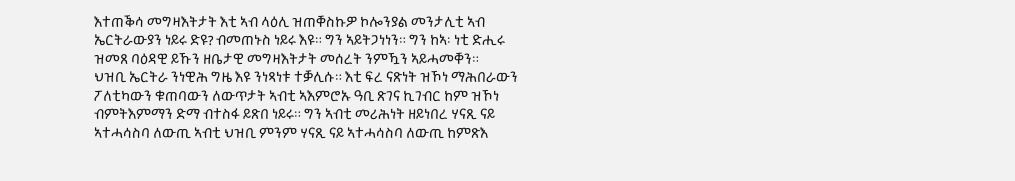እተጠቕሳ መግዛእትታት እቲ ኣብ ላዕሊ ዝጠቐስኩዎ ኮሎንያል መንታሊቲ ኣብ ኤርትራውያን ነይሩ ድዩ? ብመጠኑስ ነይሩ እዩ። ግን ኣይትጋነነን። ግን ከኣ፡ ነቲ ድሒሩ ዝመጸ ባዕዳዊ ይኹን ዘቤታዊ መግዛእትታት መሰረት ንምዃን ኣይሓመቐን።
ህዝቢ ኤርትራ ንነዊሕ ግዜ እዩ ንነጻነቱ ተቓሊሱ። እቲ ፍረ ናጽነት ዝኾነ ማሕበራውን ፖለቲካውን ቁጠባውን ለውጥታት ኣብቲ ኣእምሮኡ ዓቢ ጽገና ኪገብር ከም ዝኾነ ብምትእምማን ድማ ብተስፋ ይጽበ ነይሩ። ግን ኣብቲ መሪሕነት ዘይነበረ ሃናጺ ናይ ኣተሓሳስባ ለውጢ ኣብቲ ህዝቢ ምንም ሃናጺ ናይ ኣተሓሳስባ ለውጢ ከምጽእ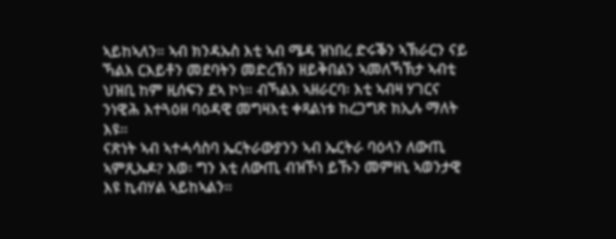ኣይከኣለን። ኣብ ክንዳኡስ እቲ ኣብ ሜዳ ዝነበረ ድሩቕን ኣኽራርን ናይ ኻልእ ርእይቶን መደባትን መድረኽን ዘይቅበልን ኣመለኻኽታ ኣብቲ ህዝቢ ከም ዚሰፍን ደኣ ኮነ። ብኻልእ ኣዘራርባ፡ እቲ ኣብዛ ሃገርና ንነዊሕ እተጓዕዘ ባዕዳዊ መግዛእቲ ቀጻልነቱ ከረጋግጽ ክኢሉ ማለት እዩ።
ናጽነት ኣብ ኣተሓሳስባ ኤርትራውያንን ኣብ ኤርትራ ባዕላን ለውጢ ኣምጺኡዶ? እወ፡ ግን እቲ ለውጢ ብዝኾነ ይኹን መምዘኒ ኣወንታዊ እዩ ኪብሃል ኣይከኣልን።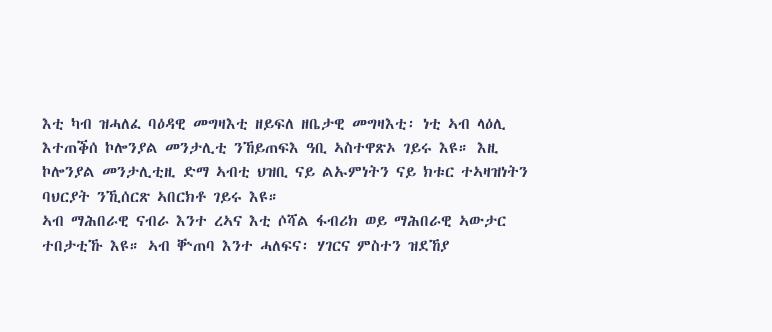እቲ ካብ ዝሓለፈ ባዕዳዊ መግዛእቲ ዘይፍለ ዘቤታዊ መግዛእቲ፡ ነቲ ኣብ ላዕሊ እተጠቕሰ ኮሎንያል መንታሊቲ ንኸይጠፍእ ዓቢ ኣስተዋጽኦ ገይሩ እዩ። እዚ ኮሎንያል መንታሊቲዚ ድማ ኣብቲ ህዝቢ ናይ ልኡምነትን ናይ ክቱር ተኣዛዝነትን ባህርያት ንኺሰርጽ ኣበርክቶ ገይሩ እዩ።
ኣብ ማሕበራዊ ናብራ እንተ ረኣና እቲ ሶሻል ፋብሪክ ወይ ማሕበራዊ ኣውታር ተበታቲኹ እዩ። ኣብ ቝጠባ እንተ ሓለፍና፡ ሃገርና ምስተን ዝደኸያ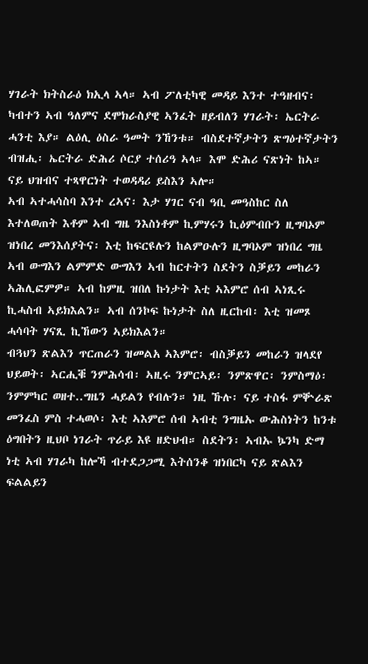ሃገራት ክትስራዕ ክኢላ ኣላ። ኣብ ፖለቲካዊ መዳይ እንተ ተዓዘብና፡ ካብተን ኣብ ዓለምና ደሞክራስያዊ ኣንፈት ዘይብለን ሃገራት፡ ኤርትራ ሓንቲ እያ። ልዕሊ ዕስራ ዓመት ንኸንቱ። ብስደተኛታትን ጽግዕተኛታትን ብዝሒ፡ ኤርትራ ድሕሪ ሶርያ ተሰሪዓ ኣላ። እሞ ድሕሪ ናጽነት ከኣ። ናይ ህዝብና ተጻዋርነት ተወዳዳሪ ይስእን ኣሎ።
ኣብ ኣተሓሳስባ እንተ ረኣና፡ እታ ሃገር ናብ ዓቢ መዓስከር ስለ እተለወጠት እቶም ኣብ ግዜ ንእስነቶም ኪምሃሩን ኪዕምብቡን ዚግባኦም ዝነበረ መንእሰያትና፡ እቲ ከፍርዩሉን ከልምዑሉን ዚግባኦም ዝነበረ ግዜ ኣብ ውግእን ልምምድ ውግእን ኣብ ከርተትን ስደትን ስቓይን መከራን ኣሕሊፎምዎ። ኣብ ከምዚ ዝበለ ኩነታት እቲ ኣእምሮ ሰብ ኣነጺሩ ኪሓስብ ኣይክእልን። ኣብ ሰንኮፍ ኩነታት ስለ ዚርከብ፡ እቲ ዝመጾ ሓሳባት ሃናጺ ኪኸውን ኣይክእልን።
ብጓህን ጽልእን ጥርጠራን ዝመልአ ኣእምሮ፡ ብስቓይን መከራን ዝላደየ ህይወት፡ ኣርሒቑ ንምሕሳብ፡ ኣዚሩ ንምርኣይ፡ ንምጽዋር፡ ንምስማዕ፡ ንምምካር ወዘተ..ግዜን ሓይልን የብሉን። ነዚ ኹሉ፡ ናይ ተስፋ ምቝራጽ መንፈስ ምስ ተሓወሶ፡ እቲ ኣእምሮ ሰብ ኣብቲ ንግዜኡ ውሕስነትን ከንቱ ዕግበትን ዚህቦ ነገራት ጥራይ እዩ ዘድህብ። ስደትን፡ ኣብኡ ኴንካ ድማ ነቲ ኣብ ሃገራካ ከሎኻ ብተደጋጋሚ እትሰንቆ ዝነበርካ ናይ ጽልእን ፍልልይን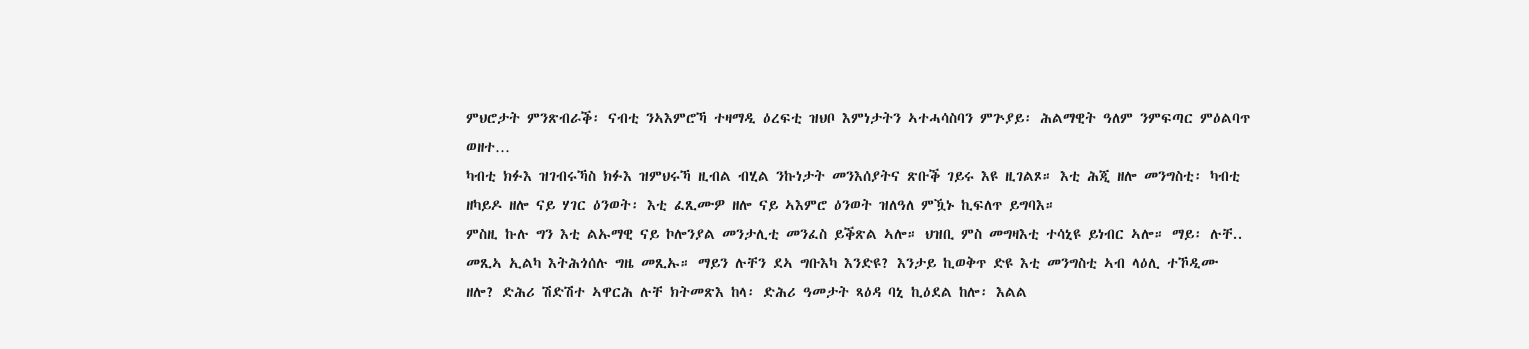ምህሮታት ምንጽብራቕ፡ ናብቲ ንኣእምሮኻ ተዛማዲ ዕረፍቲ ዝህቦ እምነታትን ኣተሓሳስባን ምጕያይ፡ ሕልማዊት ዓለም ንምፍጣር ምዕልባጥ ወዘተ…
ካብቲ ክፉእ ዝገብሩኻስ ክፉእ ዝምህሩኻ ዚብል ብሂል ንኩነታት መንእሰያትና ጽቡቕ ገይሩ እዩ ዚገልጾ። እቲ ሕጂ ዘሎ መንግስቲ፡ ካብቲ ዘካይዶ ዘሎ ናይ ሃገር ዕንወት፡ እቲ ፈጺሙዎ ዘሎ ናይ ኣእምሮ ዕንወት ዝለዓለ ምዃኑ ኪፍለጥ ይግባእ።
ምስዚ ኩሉ ግን እቲ ልኡማዊ ናይ ኮሎንያል መንታሊቲ መንፈስ ይቕጽል ኣሎ። ህዝቢ ምስ መግዛእቲ ተሳኒዩ ይነብር ኣሎ። ማይ፡ ሉቸ.. መጺኣ ኢልካ እትሕጎሰሉ ግዜ መጺኡ። ማይን ሉቸን ደኣ ግቡእካ እንድዩ? እንታይ ኪወቅጥ ድዩ እቲ መንግስቲ ኣብ ላዕሊ ተኾዲሙ ዘሎ? ድሕሪ ሽድሽተ ኣዋርሕ ሉቸ ክትመጽእ ከላ፡ ድሕሪ ዓመታት ጻዕዳ ባኒ ኪዕደል ከሎ፡ እልል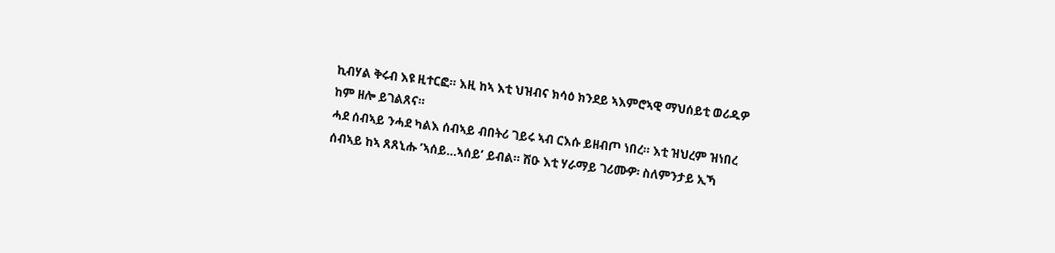ኪብሃል ቅሩብ እዩ ዚተርፎ። እዚ ከኣ እቲ ህዝብና ክሳዕ ክንደይ ኣእምሮኣዊ ማህሰይቲ ወሪዱዎ ከም ዘሎ ይገልጸና።
ሓደ ሰብኣይ ንሓደ ካልእ ሰብኣይ ብበትሪ ገይሩ ኣብ ርእሱ ይዘብጦ ነበረ። እቲ ዝህረም ዝነበረ ሰብኣይ ከኣ ጸጸኒሑ ’ኣሰይ…ኣሰይ’ ይብል። ሽዑ እቲ ሃራማይ ገሪሙዎ፡ ስለምንታይ ኢኻ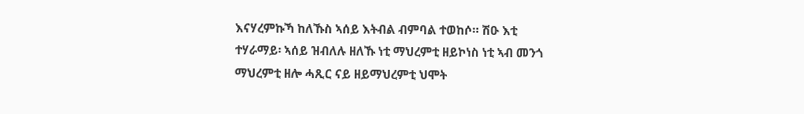እናሃረምኩኻ ከለኹስ ኣሰይ እትብል ብምባል ተወከሶ። ሽዑ እቲ ተሃራማይ፡ ኣሰይ ዝብለሉ ዘለኹ ነቲ ማህረምቲ ዘይኮነስ ነቲ ኣብ መንጎ ማህረምቲ ዘሎ ሓጺር ናይ ዘይማህረምቲ ህሞት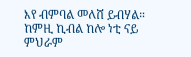እየ ብምባል መለሸ ይብሃል። ከምዚ ኪብል ከሎ ነቲ ናይ ምህራም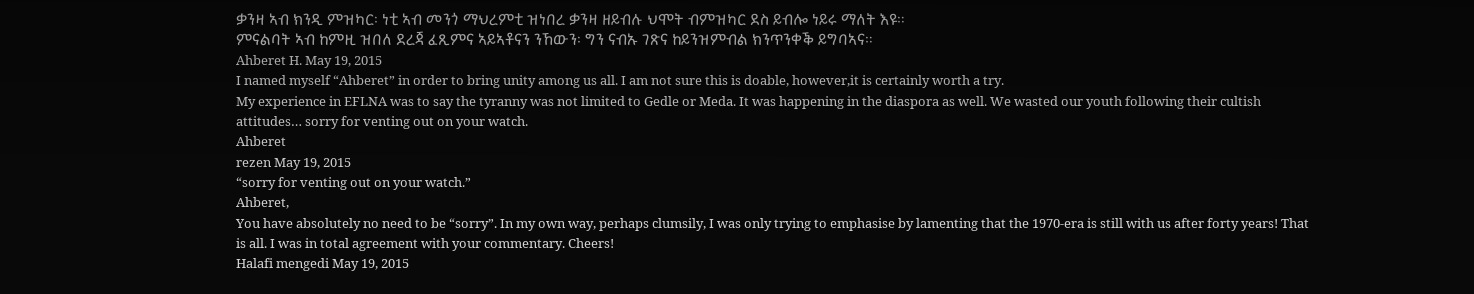ቃንዛ ኣብ ክንዲ ምዝካር፡ ነቲ ኣብ መንጎ ማህረምቲ ዝነበረ ቃንዛ ዘይብሉ ህሞት ብምዝካር ደስ ይብሎ ነይሩ ማለት እዩ።
ምናልባት ኣብ ከምዚ ዝበለ ደረጃ ፈጺምና ኣይኣቶናን ንኸውን፡ ግን ናብኡ ገጽና ከይንዝምብል ክንጥንቀቕ ይግባኣና።
Ahberet H. May 19, 2015
I named myself “Ahberet” in order to bring unity among us all. I am not sure this is doable, however,it is certainly worth a try.
My experience in EFLNA was to say the tyranny was not limited to Gedle or Meda. It was happening in the diaspora as well. We wasted our youth following their cultish attitudes… sorry for venting out on your watch.
Ahberet
rezen May 19, 2015
“sorry for venting out on your watch.”
Ahberet,
You have absolutely no need to be “sorry”. In my own way, perhaps clumsily, I was only trying to emphasise by lamenting that the 1970-era is still with us after forty years! That is all. I was in total agreement with your commentary. Cheers!
Halafi mengedi May 19, 2015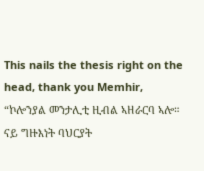This nails the thesis right on the head, thank you Memhir,
“ኮሎንያል መንታሊቲ ዚብል ኣዘራርባ ኣሎ። ናይ ግዙእነት ባህርያት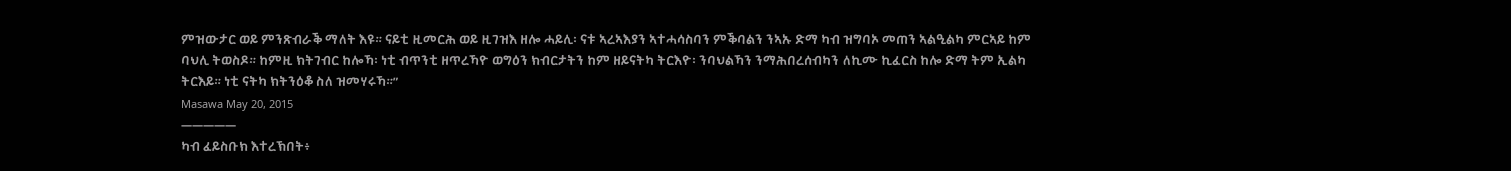ምዝውታር ወይ ምንጽብራቕ ማለት እዩ። ናይቲ ዚመርሕ ወይ ዚገዝእ ዘሎ ሓይሊ፡ ናቱ ኣረኣእያን ኣተሓሳስባን ምቕባልን ንኣኡ ድማ ካብ ዝግባኦ መጠን ኣልዒልካ ምርኣይ ከም ባህሊ ትወስዶ። ከምዚ ክትገብር ከሎኻ፡ ነቲ ብጥንቲ ዘጥረኻዮ ወግዕን ክብርታትን ከም ዘይናትካ ትርእዮ፡ ንባህልኻን ንማሕበረሰብካን ለኪሙ ኪፈርስ ከሎ ድማ ትም ኢልካ ትርእይ። ነቲ ናትካ ክትንዕቆ ስለ ዝመሃሩኻ።”
Masawa May 20, 2015
—————
ካብ ፈይስቡክ እተረኽበት፥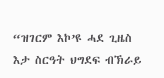“ዝገርም እኮ’ዩ ሓደ ጊዜስ እታ ስርዓት ህግደፍ ብኽራይ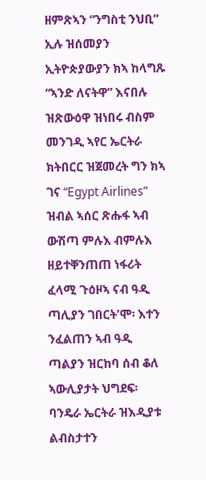ዘምጽኣን “ንግስቲ ንህቢ” ኢሉ ዝሰመያን ኢትዮጵያውያን ክኣ ከላግጹ “ኣንድ ለናትዋ” እናበሉ ዝጽውዕዋ ዝነበሩ ብስም መንገዲ ኣየር ኤርትራ ክትበርር ዝጀመረት ግን ክኣ ገና “Egypt Airlines” ዝብል ኣሰር ጽሑፋ ኣብ ውሽጣ ምሉእ ብምሉእ ዘይተቐንጠጠ ነፋሪት ፈላሚ ጉዕዞኣ ናብ ዓዲ ጣሊያን ገበርት’ሞ፡ እተን ንፈልጠን ኣብ ዓዲ ጣልያን ዝርከባ ሰብ ቆለ ኣውሊያታት ህግደፍ፡ ባንዴራ ኤርትራ ዝእዲያቱ ልብስታተን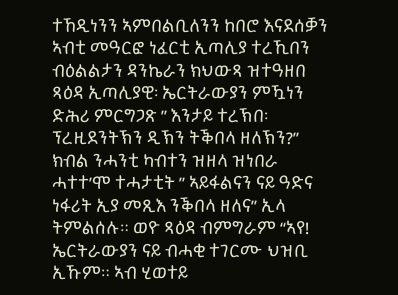ተኸዲነንን ኣምበልቢለንን ከበሮ እናደሰቓን ኣብቲ መዓርፎ ነፈርቲ ኢጣሊያ ተረኺበን ብዕልልታን ዳንኬራን ክህውጻ ዝተዓዘበ ጻዕዳ ኢጣሊያዊ፡ ኤርትራውያን ምዃነን ድሕሪ ምርግጋጽ ” እንታይ ተረኽበ፡ ፕረዚደንትኽን ዲኽን ትቕበላ ዘለኽን?” ክብል ንሓንቲ ካብተን ዝዘላ ዝነበራ ሓተተ’ሞ ተሓታቲት ” ኣይፋልናን ናይ ዓድና ነፋሪት ኢያ መጺእ ንቕበላ ዘለና” ኢላ ትምልሰሉ። ወዮ ጻዕዳ ብምግራም “ኣየ! ኤርትራውያን ናይ ብሓቂ ተገርሙ ህዝቢ ኢኹም። ኣብ ሂወተይ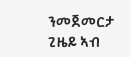ንመጀመርታ ጊዜይ ኣብ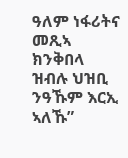ዓለም ነፋሪትና መጺኣ ክንቅበላ ዝብሉ ህዝቢ ንዓኹም እርኢ ኣለኹ”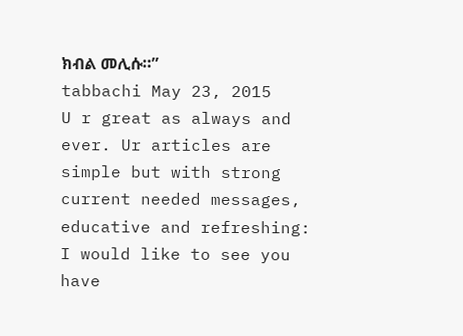ክብል መሊሱ።”
tabbachi May 23, 2015
U r great as always and ever. Ur articles are simple but with strong current needed messages, educative and refreshing:
I would like to see you have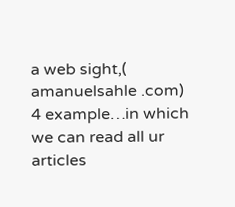a web sight,( amanuelsahle .com) 4 example…in which we can read all ur articles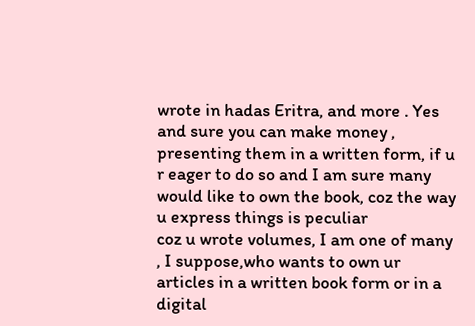wrote in hadas Eritra, and more . Yes and sure you can make money , presenting them in a written form, if u r eager to do so and I am sure many would like to own the book, coz the way u express things is peculiar
coz u wrote volumes, I am one of many , I suppose,who wants to own ur articles in a written book form or in a digital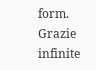form.
Grazie infinite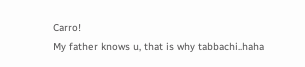Carro!
My father knows u, that is why tabbachi..haha